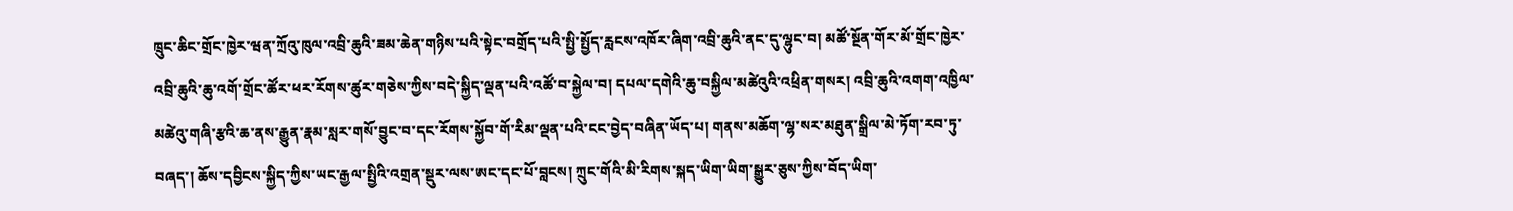ཁྲུང་ཆིང་གྲོང་ཁྱེར་ཝན་ཀྲོའུ་ཁུལ་འབྲི་ཆུའི་ཟམ་ཆེན་གཉིས་པའི་སྟེང་བགྲོད་པའི་སྤྱི་སྤྱོད་རླངས་འཁོར་ཞིག་འབྲི་ཆུའི་ནང་དུ་ལྷུང་བ། མཚོ་སྔོན་གོར་མོ་གྲོང་ཁྱེར་འབྲི་ཆུའི་ཆུ་འགོ་གྲོང་ཚོར་ཕར་རོགས་ཚུར་གཅེས་ཀྱིས་བདེ་སྐྱིད་ལྡན་པའི་འཚོ་བ་སྐྱེལ་བ། དཔལ་དགེའི་ཆུ་བསྐྱིལ་མཚེའུའི་འཕྲིན་གསར། འབྲི་ཆུའི་འགག་འཁྱིལ་མཚེའུ་གཞི་རྩའི་ཆ་ནས་རྒྱུན་རྣམ་སླར་གསོ་བྱུང་བ་དང་རོགས་སྐྱོབ་གོ་རིམ་ལྡན་པའི་ངང་བྱེད་བཞིན་ཡོད་པ། གནས་མཆོག་ལྷ་སར་མཐུན་སྒྲིལ་མེ་ཏོག་རབ་ཏུ་བཞད་། ཆོས་དབྱིངས་སྐྱིད་ཀྱིས་ཡང་རྒྱལ་སྤྱིའི་འགྲན་སྡུར་ལས་ཨང་དང་པོ་བླངས། ཀྲུང་གོའི་མི་རིགས་སྐད་ཡིག་ཡིག་སྒྱུར་ཅུས་ཀྱིས་བོད་ཡིག་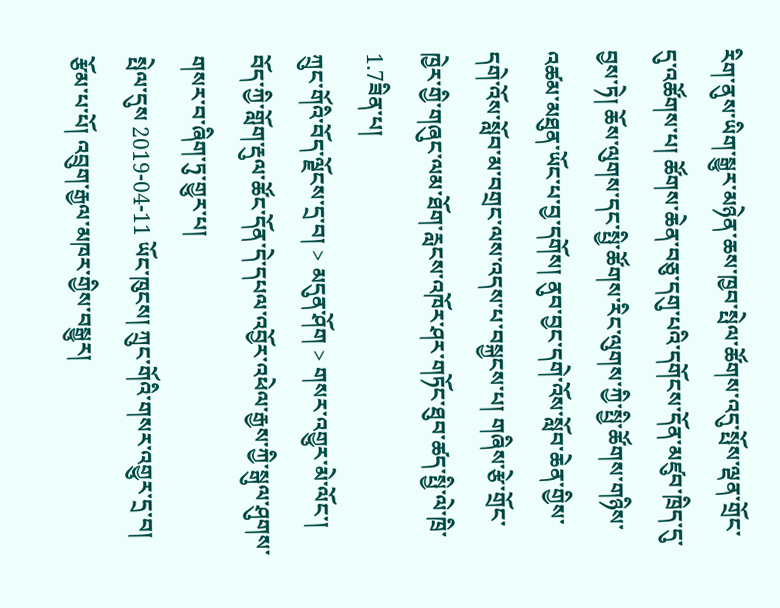རིག་ནུས་ཡིག་སྒྱུར་མཉེན་ཆས་ཁྱབ་སྤེལ་ཚོགས་འདུ་སྤོས་ལྡན་གྲོང་དུ་འཚོགས་པ། ཚོགས་ཆེན་བཅུ་དགུ་པའི་དགོངས་དོན་མཛུབ་ཁྲིད་དུ་བྱས་ཏེ། ཆོས་ལུགས་དང་སྤྱི་ཚོགས་རིང་ལུགས་ཀྱི་སྤྱི་ཚོགས་གཉིས་འཚམ་མཐུན་ཡོང་པ་བྱ་དགོས། ནུབ་བྱང་དགེ་འོས་སློབ་ཆེན་གྱིས་དགེ་འོས་སློབ་མ་བགྲང་ལས་འདས་པ་བསྐྱངས་པ། གཞིས་རྩེ་གྲོང་ཁྱེར་གྱི་གཞུང་ལམ་ཐོག་རླངས་འཁོར་ཤར་གཏོང་ཐུབ་ཚད་སྤྱི་ལེ་ཁྲི་1.7ཟིན་པ།
ཀྲུང་གོའི་བོད་ལྗོངས་དྲ་བ། > མདུན་ཤོག > གསར་འགྱུར་མེ་ལོང་།
བོད་ཀྱི་གློག་རྡུལ་ཚོང་དོན་དེ་དཔལ་འབྱོར་འཕེལ་རྒྱས་ཀྱི་སྒུལ་ཤུགས་གསར་བ་ཞིག་ཏུ་གྱུར་པ།
སྤེལ་དུས 2019-04-11 ཡོང་ཁུངས། ཀྲུང་གོའི་གསར་འགྱུར་དྲ་བ། རྩོམ་པ་པོ། འབྲུག་རྒྱལ་མཁར་གྱིས་བསྒྱུར།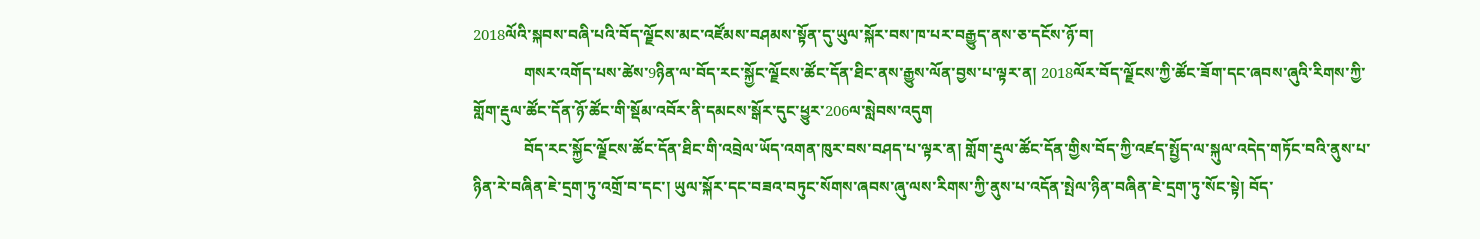2018ལོའི་སྐབས་བཞི་པའི་བོད་ལྗོངས་མང་འཛོམས་བཤམས་སྟོན་དུ་ཡུལ་སྐོར་བས་ཁ་པར་བརྒྱུད་ནས་ཅ་དངོས་ཉོ་བ།
             གསར་འགོད་པས་ཚེས་9ཉིན་ལ་བོད་རང་སྐྱོང་ལྗོངས་ཚོང་དོན་ཐིང་ནས་རྒྱུས་ལོན་བྱས་པ་ལྟར་ན། 2018ལོར་བོད་ལྗོངས་ཀྱི་ཚོང་ཟོག་དང་ཞབས་ཞུའི་རིགས་ཀྱི་གློག་རྡུལ་ཚོང་དོན་ཉོ་ཚོང་གི་སྡོམ་འབོར་ནི་དམངས་སྒོར་དུང་ཕྱུར་206ལ་སླེབས་འདུག
             བོད་རང་སྐྱོང་ལྗོངས་ཚོང་དོན་ཐིང་གི་འབྲེལ་ཡོད་འགན་ཁུར་བས་བཤད་པ་ལྟར་ན། གློག་རྡུལ་ཚོང་དོན་གྱིས་བོད་ཀྱི་འཛད་སྤྱོད་ལ་སྐུལ་འདེད་གཏོང་བའི་ནུས་པ་ཉིན་རེ་བཞིན་ཇེ་དྲག་ཏུ་འགྲོ་བ་དང་། ཡུལ་སྐོར་དང་བཟའ་བཏུང་སོགས་ཞབས་ཞུ་ལས་རིགས་ཀྱི་ནུས་པ་འདོན་སྤེལ་ཉིན་བཞིན་ཇེ་དྲག་ཏུ་སོང་སྟེ། བོད་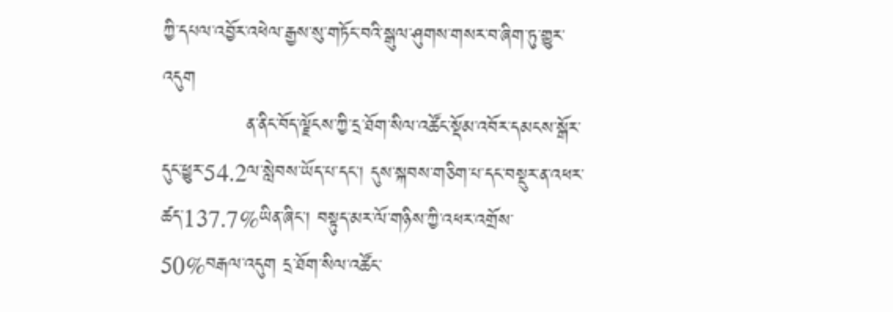ཀྱི་དཔལ་འབྱོར་འཕེལ་རྒྱས་སུ་གཏོང་བའི་སྒུལ་ཤུགས་གསར་བ་ཞིག་ཏུ་གྱུར་འདུག
             ན་ནིང་བོད་ལྗོངས་ཀྱི་དྲ་ཐོག་སིལ་འཚོང་སྡོམ་འབོར་དམངས་སྒོར་དུང་ཕྱུར་54.2ལ་སླེབས་ཡོད་པ་དང་། དུས་སྐབས་གཅིག་པ་དང་བསྡུར་ན་འཕར་ཚད་137.7%ཡིན་ཞིང་། བསྟུད་མར་ལོ་གཉིས་ཀྱི་འཕར་འགྲོས་50%བརྒལ་འདུག དྲ་ཐོག་སིལ་འཚོང་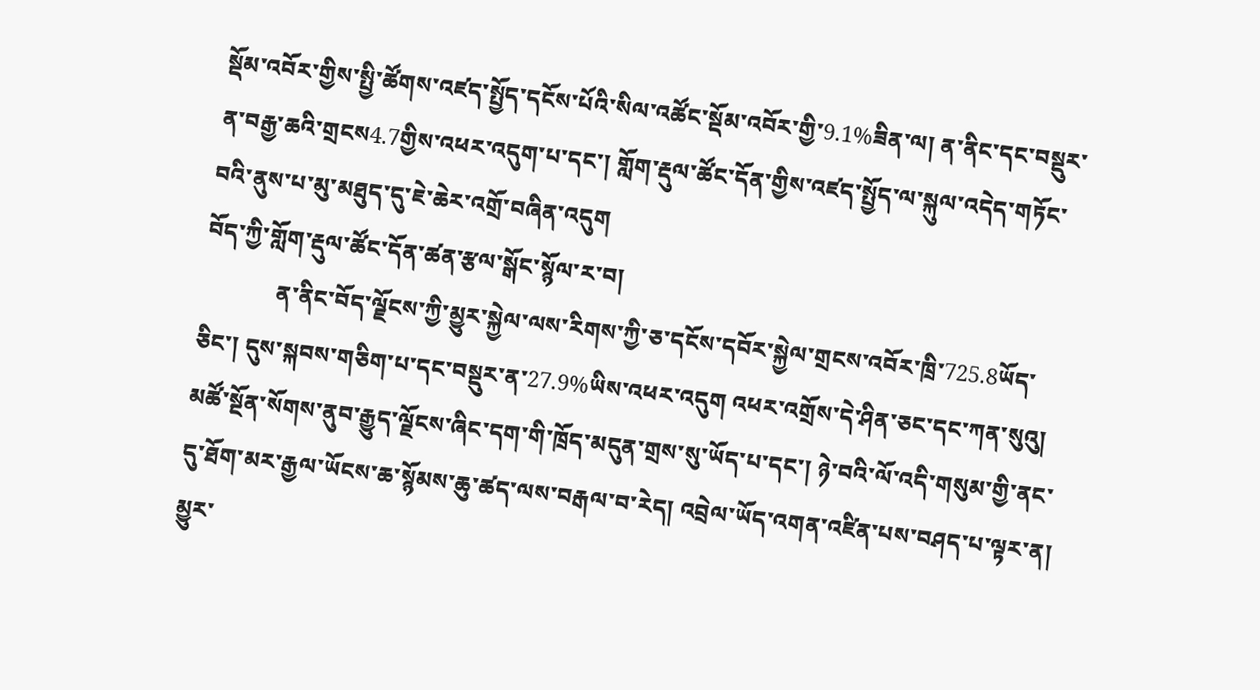སྡོམ་འབོར་གྱིས་སྤྱི་ཚོགས་འཛད་སྤྱོད་དངོས་པོའི་སིལ་འཚོང་སྡོམ་འབོར་གྱི་9.1%ཟིན་ལ། ན་ནིང་དང་བསྡུར་ན་བརྒྱ་ཆའི་གྲངས4.7གྱིས་འཕར་འདུག་པ་དང་། གློག་རྡུལ་ཚོང་དོན་གྱིས་འཛད་སྤྱོད་ལ་སྐུལ་འདེད་གཏོང་བའི་ནུས་པ་མུ་མཐུད་དུ་ཇེ་ཆེར་འགྲོ་བཞིན་འདུག
བོད་ཀྱི་གློག་རྡུལ་ཚོང་དོན་ཚན་རྩལ་སྒོང་སྙོལ་ར་བ།
             ན་ནིང་བོད་ལྗོངས་ཀྱི་མྱུར་སྐྱེལ་ལས་རིགས་ཀྱི་ཅ་དངོས་དབོར་སྐྱེལ་གྲངས་འབོར་ཁྲི་725.8ཡོད་ཅིང་། དུས་སྐབས་གཅིག་པ་དང་བསྡུར་ན་27.9%ཡིས་འཕར་འདུག འཕར་འགྲོས་དེ་ཤིན་ཅང་དང་ཀན་སུའུ། མཚོ་སྔོན་སོགས་ནུབ་རྒྱུད་ལྗོངས་ཞིང་དག་གི་ཁྲོད་མདུན་གྲས་སུ་ཡོད་པ་དང་། ཉེ་བའི་ལོ་འདི་གསུམ་གྱི་ནང་དུ་ཐོག་མར་རྒྱལ་ཡོངས་ཆ་སྙོམས་ཆུ་ཚད་ལས་བརྒལ་བ་རེད། འབྲེལ་ཡོད་འགན་འཛིན་པས་བཤད་པ་ལྟར་ན། མྱུར་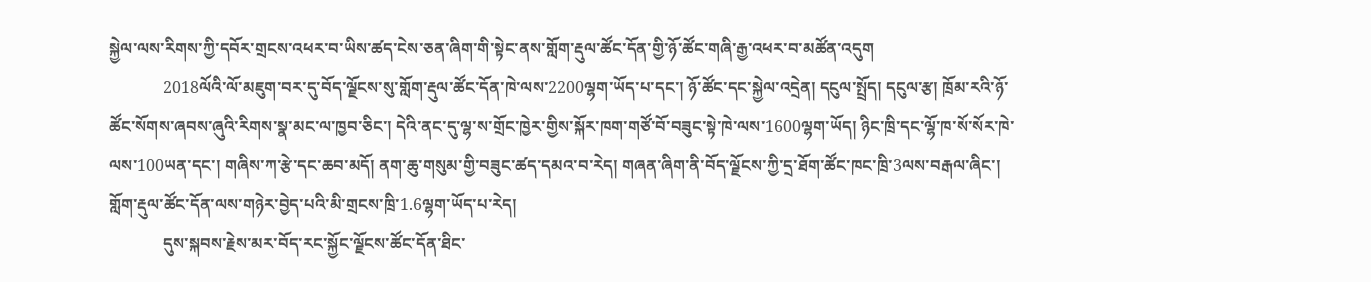སྐྱེལ་ལས་རིགས་ཀྱི་དབོར་གྲངས་འཕར་བ་ཡིས་ཚད་ངེས་ཅན་ཞིག་གི་སྟེང་ནས་གློག་རྡུལ་ཚོང་དོན་གྱི་ཉོ་ཚོང་གཞི་རྒྱ་འཕར་བ་མཚོན་འདུག
             2018ལོའི་ལོ་མཇུག་བར་དུ་བོད་ལྗོངས་སུ་གློག་རྡུལ་ཚོང་དོན་ཁེ་ལས་2200ལྷག་ཡོད་པ་དང་། ཉོ་ཚོང་དང་སྐྱེལ་འདྲེན། དངུལ་སྤྲོད། དངུལ་རྩ། ཁྲོམ་རའི་ཉོ་ཚོང་སོགས་ཞབས་ཞུའི་རིགས་སྣ་མང་ལ་ཁྱབ་ཅིང་། དེའི་ནང་དུ་ལྷ་ས་གྲོང་ཁྱེར་གྱིས་སྐོར་ཁག་གཙོ་བོ་བཟུང་སྟེ་ཁེ་ལས་1600ལྷག་ཡོད། ཉིང་ཁྲི་དང་ལྷོ་ཁ་སོ་སོར་ཁེ་ལས་100ཡན་དང་། གཞིས་ཀ་རྩེ་དང་ཆབ་མདོ། ནག་ཆུ་གསུམ་གྱི་བཟུང་ཚད་དམའ་བ་རེད། གཞན་ཞིག་ནི་བོད་ལྗོངས་ཀྱི་དྲ་ཐོག་ཚོང་ཁང་ཁྲི་3ལས་བརྒལ་ཞིང་། གློག་རྡུལ་ཚོང་དོན་ལས་གཉེར་བྱེད་པའི་མི་གྲངས་ཁྲི་1.6ལྷག་ཡོད་པ་རེད།
             དུས་སྐབས་རྗེས་མར་བོད་རང་སྐྱོང་ལྗོངས་ཚོང་དོན་ཐིང་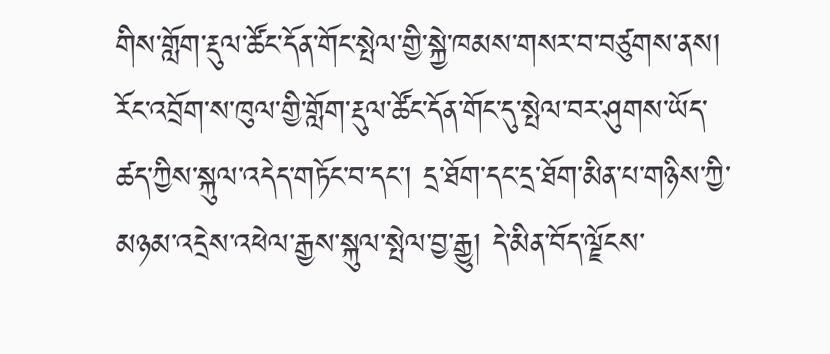གིས་གློག་རྡུལ་ཚོང་དོན་གོང་སྤེལ་གྱི་སྐྱེ་ཁམས་གསར་བ་བཙུགས་ནས། རོང་འབྲོག་ས་ཁུལ་གྱི་གློག་རྡུལ་ཚོང་དོན་གོང་དུ་སྤེལ་བར་ཤུགས་ཡོད་ཚད་ཀྱིས་སྐུལ་འདེད་གཏོང་བ་དང་། དྲ་ཐོག་དང་དྲ་ཐོག་མིན་པ་གཉིས་ཀྱི་མཉམ་འདྲེས་འཕེལ་རྒྱས་སྐུལ་སྤེལ་བྱ་རྒྱུ། དེ་མིན་བོད་ལྗོངས་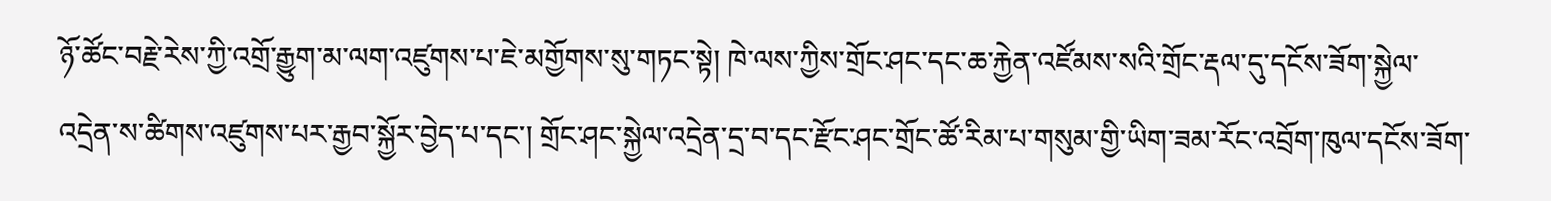ཉོ་ཚོང་བརྗེ་རེས་ཀྱི་འགྲོ་རྒྱུག་མ་ལག་འཛུགས་པ་ཇེ་མགྱོགས་སུ་གཏང་སྟེ། ཁེ་ལས་ཀྱིས་གྲོང་ཤང་དང་ཆ་རྐྱེན་འཛོམས་སའི་གྲོང་རྡལ་དུ་དངོས་ཟོག་སྐྱེལ་འདྲེན་ས་ཚིགས་འཛུགས་པར་རྒྱབ་སྐྱོར་བྱེད་པ་དང་། གྲོང་ཤང་སྐྱེལ་འདྲེན་དྲ་བ་དང་རྫོང་ཤང་གྲོང་ཚོ་རིམ་པ་གསུམ་གྱི་ཡིག་ཟམ་རོང་འབྲོག་ཁུལ་དངོས་ཟོག་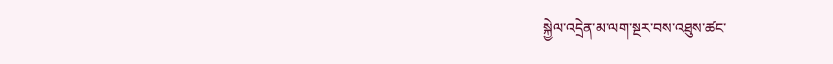སྐྱེལ་འདྲེན་མ་ལག་སྔར་བས་འཐུས་ཚང་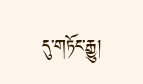དུ་གཏོང་རྒྱུ།